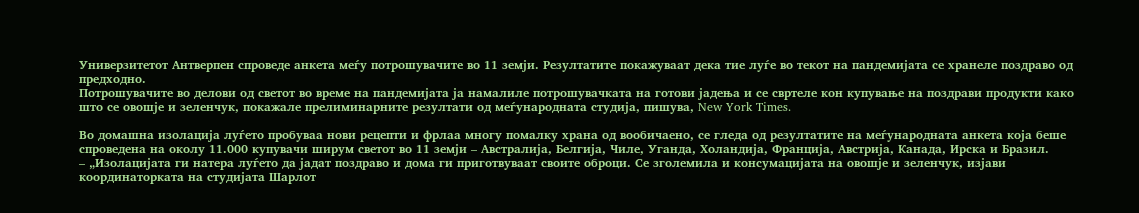Универзитетот Антверпен спроведе анкета меѓу потрошувачите во 11 земји. Резултатите покажуваат дека тие луѓе во текот на пандемијата се хранеле поздраво од предходно.
Потрошувачите во делови од светот во време на пандемијата ја намалиле потрошувачката на готови јадења и се свртеле кон купување на поздрави продукти како што се овошје и зеленчук, покажале прелиминарните резултати од меѓународната студија, пишува, New York Times.

Во домашна изолација луѓето пробуваа нови рецепти и фрлаа многу помалку храна од вообичаено, се гледа од резултатите на меѓународната анкета која беше спроведена на околу 11.000 купувачи ширум светот во 11 земји – Австралија, Белгија, Чиле, Уганда, Холандија, Франција, Австрија, Канада, Ирска и Бразил.
– „Изолацијата ги натера луѓето да јадат поздраво и дома ги приготвуваат своите оброци. Се зголемила и консумацијата на овошје и зеленчук, изјави координаторката на студијата Шарлот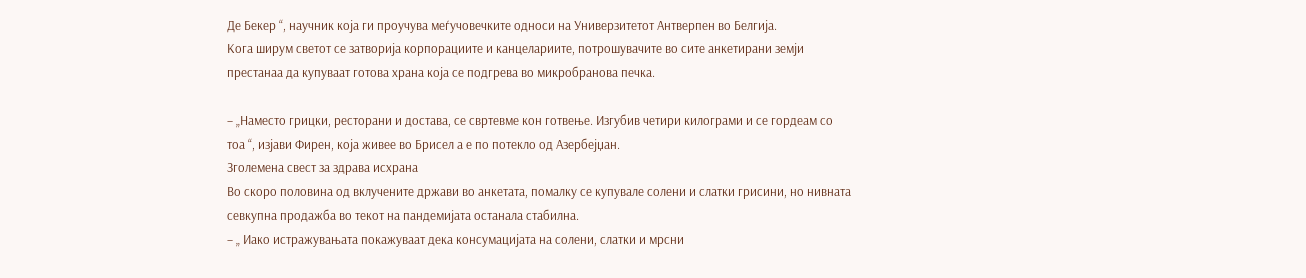Де Бекер “, научник која ги проучува меѓучовечките односи на Универзитетот Антверпен во Белгија.
Кога ширум светот се затворија корпорациите и канцелариите, потрошувачите во сите анкетирани земји престанаа да купуваат готова храна која се подгрева во микробранова печка.

– „Наместо грицки, ресторани и достава, се свртевме кон готвење. Изгубив четири килограми и се гордеам со тоа “, изјави Фирен, која живее во Брисел а е по потекло од Азербејџан.
Зголемена свест за здрава исхрана
Во скоро половина од вклучените држави во анкетата, помалку се купувале солени и слатки грисини, но нивната севкупна продажба во текот на пандемијата останала стабилна.
– „ Иако истражувањата покажуваат дека консумацијата на солени, слатки и мрсни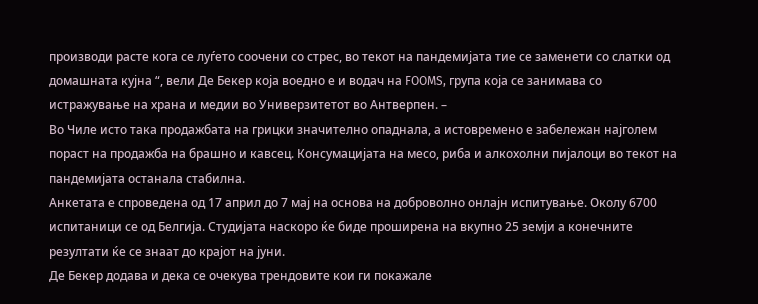производи расте кога се луѓето соочени со стрес, во текот на пандемијата тие се заменети со слатки од домашната кујна “, вели Де Бекер која воедно е и водач на FOOMS, група која се занимава со истражување на храна и медии во Универзитетот во Антверпен. –
Во Чиле исто така продажбата на грицки значително опаднала, а истовремено е забележан најголем пораст на продажба на брашно и кавсец. Консумацијата на месо, риба и алкохолни пијалоци во текот на пандемијата останала стабилна.
Анкетата е спроведена од 17 април до 7 мај на основа на доброволно онлајн испитување. Околу 6700 испитаници се од Белгија. Студијата наскоро ќе биде проширена на вкупно 25 земји а конечните резултати ќе се знаат до крајот на јуни.
Де Бекер додава и дека се очекува трендовите кои ги покажале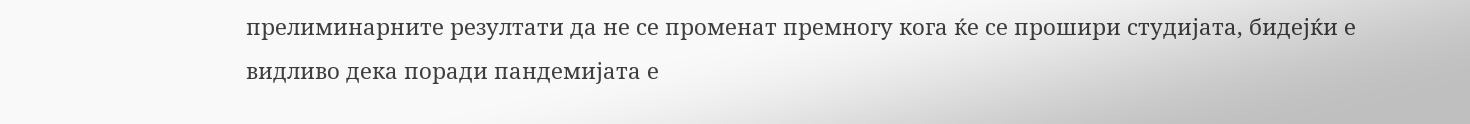прелиминарните резултати да не се променат премногу кога ќе се прошири студијата, бидејќи е видливо дека поради пандемијата е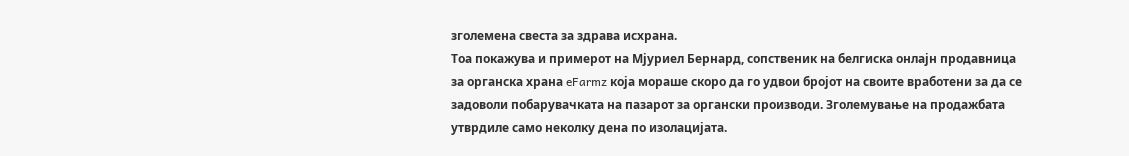зголемена свеста за здрава исхрана.
Тоа покажува и примерот на Мјуриел Бернард, сопственик на белгиска онлајн продавница за органска храна eFarmz која мораше скоро да го удвои бројот на своите вработени за да се задоволи побарувачката на пазарот за органски производи. Зголемување на продажбата утврдиле само неколку дена по изолацијата.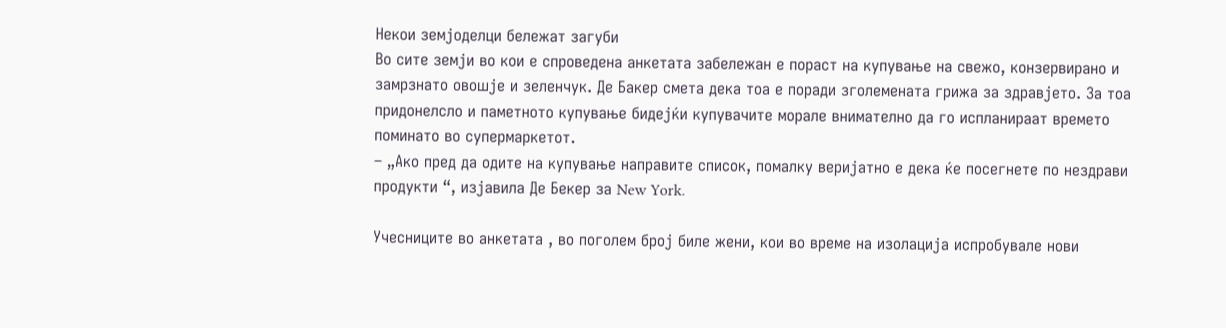Некои земјоделци бележат загуби
Во сите земји во кои е спроведена анкетата забележан е пораст на купување на свежо, конзервирано и замрзнато овошје и зеленчук. Де Бакер смета дека тоа е поради зголемената грижа за здравјето. За тоа придонелсло и паметното купување бидејќи купувачите морале внимателно да го испланираат времето поминато во супермаркетот.
– „Ако пред да одите на купување направите список, помалку веријатно е дека ќе посегнете по нездрави продукти “, изјавила Де Бекер за New York.

Учесниците во анкетата , во поголем број биле жени, кои во време на изолација испробувале нови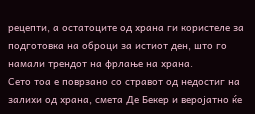рецепти, а остатоците од храна ги користеле за подготовка на оброци за истиот ден, што го намали трендот на фрлање на храна.
Сето тоа е поврзано со стравот од недостиг на залихи од храна, смета Де Бекер и веројатно ќе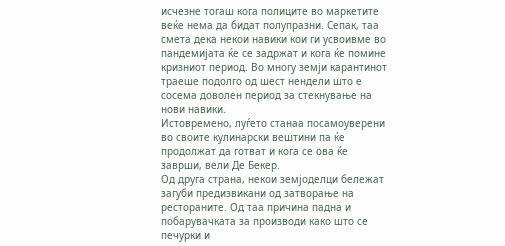исчезне тогаш кога полиците во маркетите веќе нема да бидат полупразни. Сепак, таа смета дека некои навики кои ги усвоивме во пандемијата ќе се задржат и кога ќе помине кризниот период. Во многу земји карантинот траеше подолго од шест нендели што е сосема доволен период за стекнување на нови навики.
Истовремено, луѓето станаа посамоуверени во своите кулинарски вештини па ќе продолжат да готват и кога се ова ќе заврши, вели Де Бекер.
Од друга страна, некои земјоделци бележат загуби предизвикани од затворање на рестораните. Од таа причина падна и побарувачката за производи како што се печурки и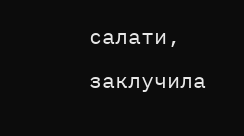салати, заклучила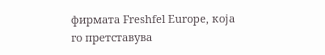фирмата Freshfel Europe, која го претставува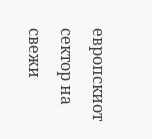европскиот сектор на свежи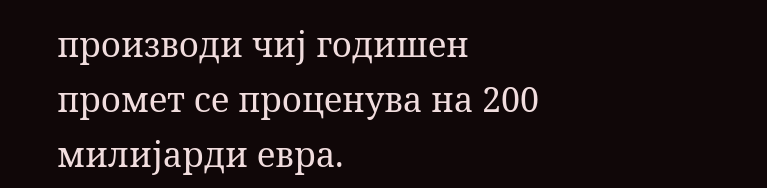производи чиј годишен промет се проценува на 200 милијарди евра.